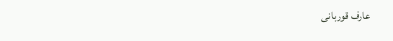عارف قوربانی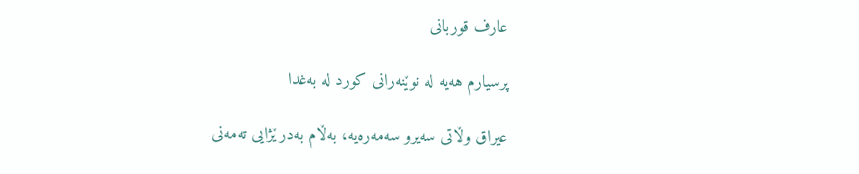عارف قوربانی

پرسیارم هەیە لە نوێنەرانی کورد لە بەغدا

عیراق وڵاتی سه‌یرو سه‌مه‌ره‌یه‌، به‌ڵام به‌درێژایی ته‌مه‌نی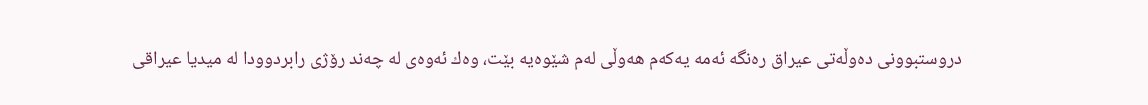دروستبوونی ده‌وڵه‌تی عیراق ره‌نگه‌ ئەمە یەکەم هەوڵی له‌م شێوه‌یه بێت‌، وه‌ك ئەوەی له‌ چه‌ند رۆژی رابردوودا له‌ میدیا عیراقی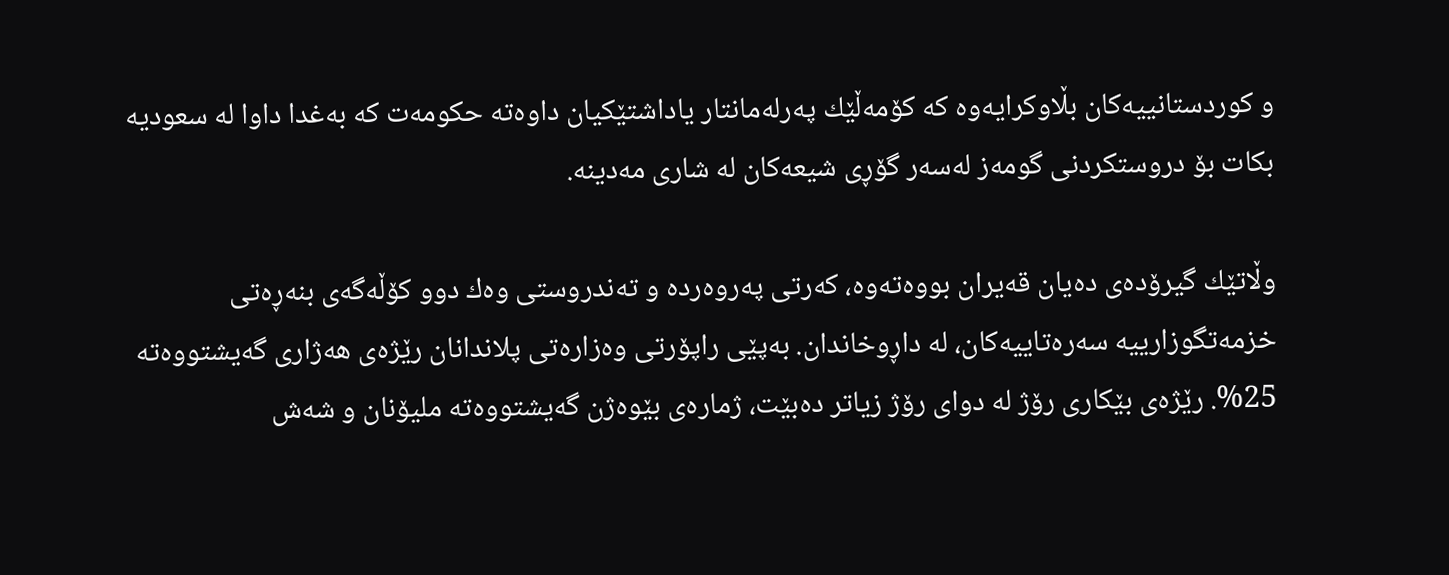و كوردستانییه‌كان بڵاوكرایه‌وه‌ کە كۆمه‌ڵێك په‌رله‌مانتار یاداشتێكیان داوه‌تە‌ حكومه‌ت كه‌ به‌غدا داوا له‌ سعودیه‌ بكات بۆ دروستكردنی گومه‌ز له‌سه‌ر گۆڕی شیعه‌كان له‌ شاری مه‌دینه‌.

وڵاتێك گیرۆده‌ی ده‌یان قه‌یران بووه‌ته‌وه‌، كه‌رتی په‌روه‌رده‌ و ته‌ندروستی وه‌ك دوو كۆڵه‌گه‌ی بنه‌ڕه‌تی خزمه‌تگوزارییه‌ سه‌ره‌تاییه‌كان، له‌ داڕوخاندان. به‌پێی راپۆرتی وه‌زاره‌تی پلاندانان رێژه‌ی هه‌ژاری گه‌یشتووەتە 25%. رێژه‌ی بێكاری رۆژ له‌ دوای رۆژ زیاتر ده‌بێت، ژماره‌ی بێوه‌ژن گه‌یشتووه‌تە ملیۆنان و شه‌ش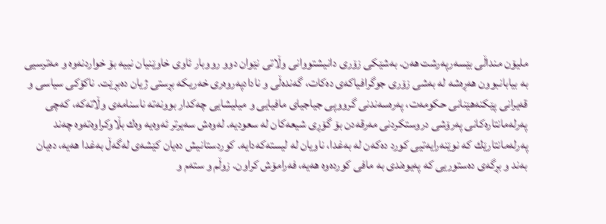ملیۆن منداڵی بێسه‌رپه‌رشت هه‌ن. بەشێکی زۆری دانیشتووانی وڵاتی نێوان دوو رووبار ئاوی خاوێنیان نییه‌ بۆ خواردنه‌وه ‌و مه‌ترسیی به‌ بیابانبوون هه‌ڕه‌شه‌ له‌ به‌شی زۆری جوگرافیاكه‌ی ده‌كات، گه‌نده‌ڵی و نادادپه‌روه‌ری خه‌ریكه‌ بڕستی ژیان ده‌بڕێت. ناكۆكی سیاسی و قه‌یرانی پێكنه‌هێنانی حكومه‌ت، په‌ره‌سه‌ندنی گرووپی جیاجیای مافیایی و میلیشایی چه‌كدار بوونه‌تە ناسنامه‌ی وڵاته‌كه‌، كه‌چی په‌رله‌مانتاره‌كانی په‌رۆشی دروستكردنی مه‌رقه‌دن بۆ گۆڕی شیعه‌كان له‌ سعودیه‌. له‌وه‌ش سه‌یرتر ئه‌وه‌یه‌ وه‌ك بڵاوكراوه‌ته‌وه‌ چه‌ند په‌رله‌مانتارێك كه‌ نوێنه‌رایه‌تیی كورد ده‌كه‌ن له‌ به‌غدا، ناویان له‌ لیسته‌كه‌دایه‌. كوردستانیش ده‌یان كێشه‌ی له‌گه‌ڵ به‌غدا هه‌یه‌، ده‌یان به‌ند و بڕگه‌ی ده‌ستوریی كه‌ په‌یوه‌ندی به‌ مافی كورده‌وه‌ هه‌یه‌، فه‌رامۆش كراون. زوڵم و سته‌م و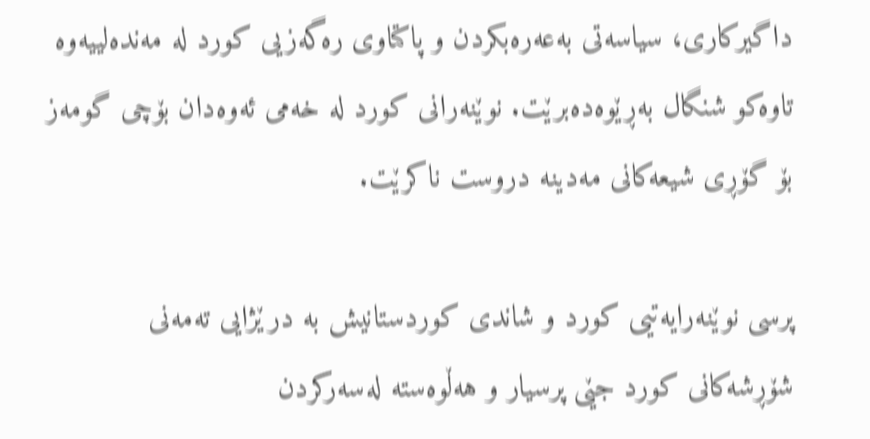داگیركاری، سیاسه‌تی بەعەرەبکردن و پاكتاوی ره‌گه‌زیی كورد له‌ مه‌نده‌لییه‌وه‌ تاوەکو شنگال به‌ڕێوەده‌برێت. نوێنه‌رانی كورد له‌ خه‌می ئه‌وه‌دان بۆچی گومه‌ز بۆ گۆڕی شیعه‌كانی مه‌دینه‌ دروست ناكرێت.

پرسی نوێنه‌رایه‌تیی كورد و شاندی كوردستانیش به ‌درێژایی ته‌مه‌نی شۆڕشه‌كانی كورد جێی پرسیار و هه‌ڵوه‌سته‌ له‌سه‌ركردن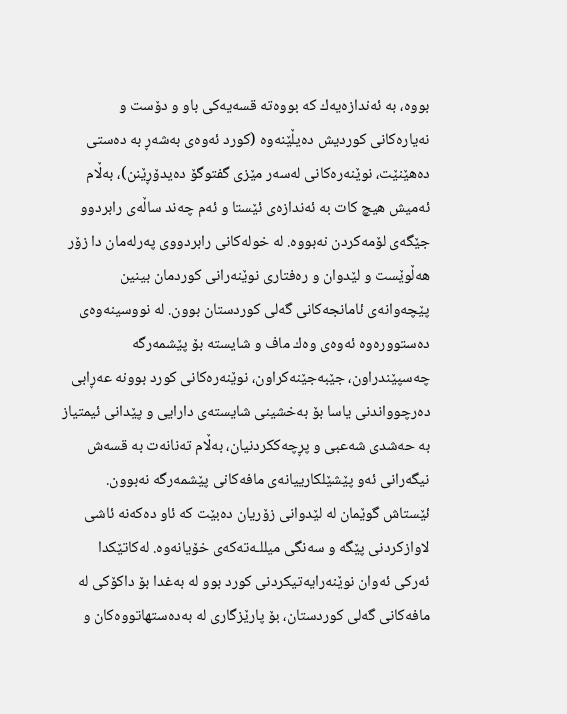بووه‌، به‌ ئه‌ندازه‌یه‌ك كه‌ بووه‌ته‌ قسه‌یه‌كی باو و دۆست و نه‌یاره‌كانی كوردیش ده‌یڵێنه‌وه‌ (كورد ئه‌وه‌ی به‌شه‌ڕ به‌ ده‌ستی ده‌هێنێت، نوێنه‌ره‌كانی له‌سه‌ر مێزی گفتوگۆ ده‌یدۆڕێنن)، به‌ڵام ئه‌میش هیچ كات به‌ ئه‌ندازه‌ی ئێستا و ئه‌م چه‌ند ساڵه‌ی رابردوو جێگه‌ی لۆمه‌كردن نه‌بووه‌. له‌ خوله‌كانی رابردووی په‌رله‌مان دا زۆر هه‌ڵوێست و لێدوان و ره‌فتاری نوێنه‌رانی كوردمان بینین پێچه‌وانه‌ی ئامانجه‌كانی گه‌لی كوردستان بوون. له‌ نووسینه‌وه‌ی ده‌ستووره‌وه‌ ئه‌وه‌ی وه‌ك ماف و شایستە بۆ پێشمه‌رگه‌ چه‌سپێندراون، جێبه‌جێنه‌كراون، نوێنه‌ره‌كانی كورد بوونه‌ عه‌ڕابی ده‌رچوواندنی یاسا بۆ به‌خشینی شایسته‌ی دارایی و پێدانی ئیمتیاز به‌ حه‌شدی شه‌عبی و پڕچه‌ككردنیان، به‌ڵام ته‌نانه‌ت به‌ قسه‌ش نیگه‌رانی ئه‌و پێشێلكارییانه‌ی مافه‌كانی پێشمه‌رگه‌ نه‌بوون. ئێستاش گوێمان لە لێدوانی زۆریان ده‌بێت کە ئاو ده‌كه‌نه‌ ئاشی لاوازكردنی پێگه‌ و سه‌نگی میللـه‌ته‌كه‌ی خۆیانه‌وه‌. له‌كاتێكدا ئه‌ركی ئه‌وان نوێنه‌رایه‌تیكردنی كورد بوو له‌ به‌غدا بۆ داكۆكی له‌ مافه‌كانی گه‌لی كوردستان، بۆ پارێزگاری له‌ به‌ده‌ستهاتووه‌كان و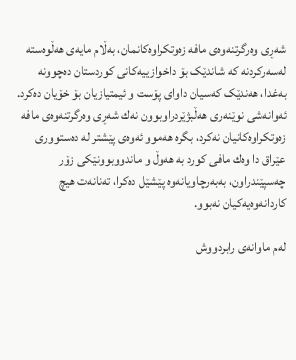شه‌ڕی وه‌رگرتنه‌وه‌ی مافه‌ زه‌وتكراوه‌كانمان، به‌ڵام مایه‌ی هه‌ڵوه‌سته‌ له‌سه‌ركردنه‌ كه‌ شاندێک بۆ داخوازییه‌كانی كوردستان ده‌چوونه‌ به‌غدا، هەندێک کەسیان داوای پۆست و ئیمتیازیان بۆ خۆیان ده‌كرد. ئه‌وانه‌شی نوێنه‌ری هه‌ڵبژێردراوبوون نه‌ك شه‌ڕی وه‌رگرتنه‌وه‌ی مافه‌ زه‌وتكراوه‌كانیان نه‌كرد، بگره‌ هه‌موو ئه‌وه‌ی پێشتر له‌ ده‌ستووری عێراق دا وه‌ك مافی كورد به‌ هه‌وڵ و ماندووبوونێكی زۆر چه‌سپێندراون، به‌به‌رچاویانه‌وه‌ پێشێل ده‌كرا، ته‌نانه‌ت هیچ كاردانه‌وه‌یه‌كیان نه‌بوو.

له‌م ماوانه‌ی رابردووش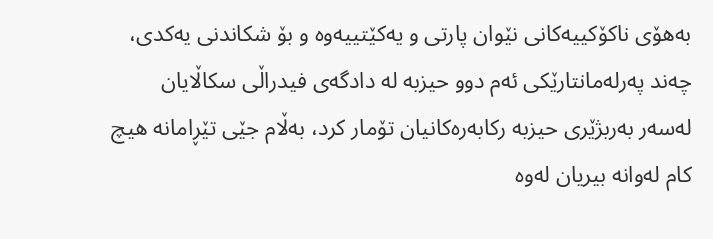به‌هۆی ناكۆكییه‌كانی نێوان پارتی و یه‌كێتییه‌وه‌ و بۆ شكاندنی یه‌كدی، چه‌ند په‌رله‌مانتارێكی ئه‌م دوو حیزبه‌ له ‌دادگەی فیدراڵی سكاڵایان له‌سه‌ر بەربژێری حیزبه‌ ركابه‌ره‌كانیان تۆمار كرد، به‌ڵام جێی تێڕامانه‌ هیچ كام له‌وانه‌ بیریان له‌وه‌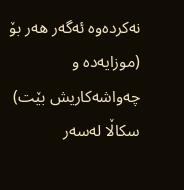نه‌كرده‌وه‌ ئه‌گه‌ر هه‌ر بۆ (موزایه‌ده ‌و چه‌واشه‌كاریش بێت) سكاڵا له‌سه‌ر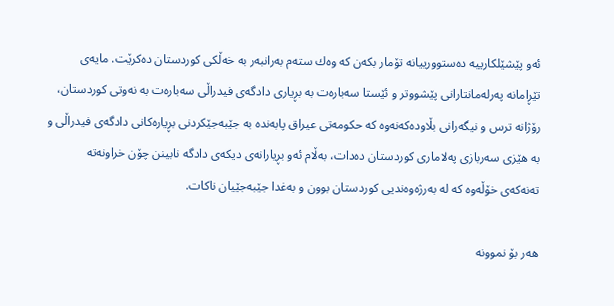ئه‌و پێشێلكارییه‌ ده‌ستوورییانه‌ تۆمار بكه‌ن كه‌ وه‌ك سته‌م به‌رانبه‌ر به‌ خه‌ڵكی كوردستان ده‌كرێت. مایه‌ی تێڕامانه‌ په‌رله‌مانتارانی پێشووتر و ئێستا سه‌باره‌ت به‌ بڕیاری دادگەی فیدراڵی سەبارەت به‌ نه‌وتی كوردستان، رۆژانه‌ ترس و نیگه‌رانی بڵاوده‌كه‌نه‌وه‌ كه‌ حكومه‌تی عیراق پابەندە‌ بە جێبه‌جێكردنی بڕیاره‌كانی دادگەی فیدراڵی و به‌ هێزی سه‌ربازی په‌لاماری كوردستان ده‌دات، به‌ڵام ئه‌و بڕیارانه‌ی دیكه‌ی دادگە نابینن چۆن خراونه‌ته‌ ته‌نه‌كه‌ی خۆڵه‌وه‌ كه‌ له‌ به‌رژه‌وه‌ندیی كوردستان بوون و به‌غدا جێبه‌جێیان ناكات.

هه‌ر بۆ نموونه‌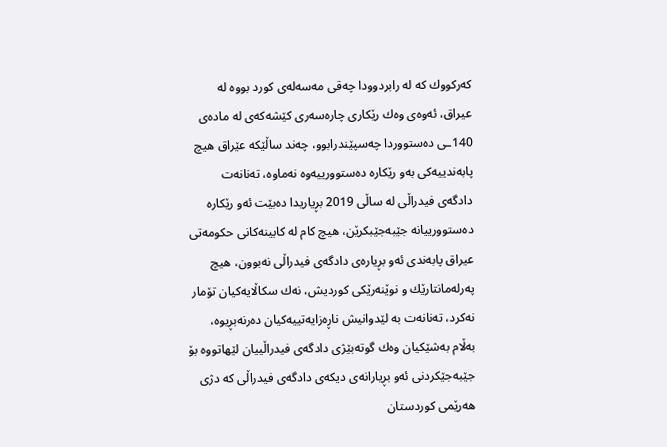كه‌ركووك كه‌ له‌ رابردوودا چه‌قی مه‌سه‌له‌ی كورد بووه‌ له‌ عیراق، ئه‌وه‌ی وه‌ك رێكاری چاره‌سه‌ری كێشه‌كه‌ی له ‌ماده‌ی 140ـی ده‌ستووردا چه‌سپێندرابوو، چه‌ند ساڵێكه‌ عێراق هیچ پابه‌ندییەکی به‌و رێكاره‌ ده‌ستوورییه‌وه‌ نه‌ماوه‌، ته‌نانه‌ت دادگەی فیدراڵی له‌ ساڵی 2019 بڕیاریدا ده‌بێت ئه‌و رێكاره‌ ده‌ستوورییانه‌ جێبه‌جێبكرێن، هیچ كام له‌ كابینه‌كانی حكومه‌تی عیراق پابه‌ندی ئه‌و بڕیاره‌ی دادگەی فیدراڵی نه‌بوون، هیچ په‌رله‌مانتارێك و نوێنه‌رێكی كوردیش، نه‌ك سكاڵایه‌كیان تۆمار نه‌كرد، ته‌نانه‌ت به‌ لێدوانیش ناڕه‌زایه‌تییه‌كیان ده‌رنه‌بڕیوە، به‌ڵام به‌شێكیان وه‌ك گوته‌بێژی دادگەی فیدراڵییان لێهاتووه‌ بۆ جێبه‌جێكردنی ئه‌و بڕیارانه‌ی دیكه‌ی دادگەی فیدراڵی كه‌ دژی هه‌رێمی کوردستان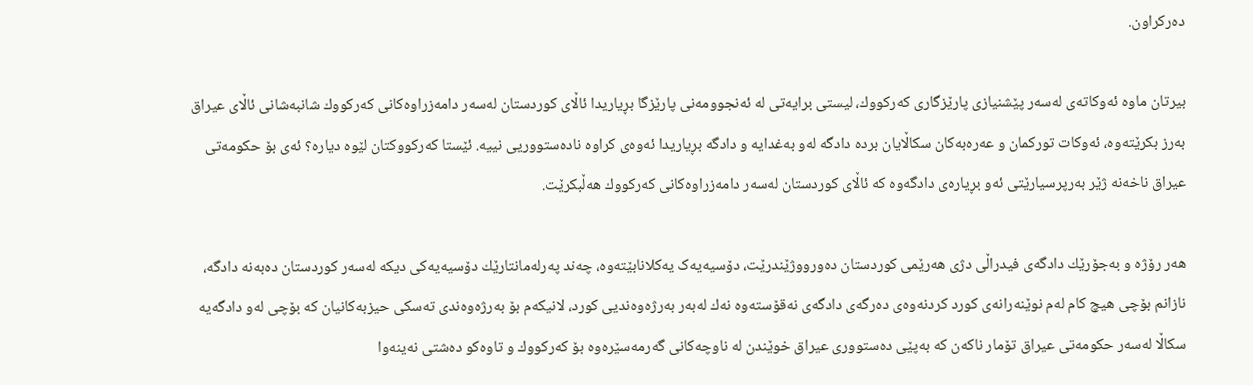ده‌ركراون.

بیرتان ماوه‌ ئه‌وكاته‌ی له‌سه‌ر پێشنیازی پارێزگاری كه‌ركووك، لیستی برایه‌تی له‌ ئه‌نجوومه‌نی پارێزگا بڕیاریدا ئاڵای كوردستان له‌سه‌ر دامه‌زراوه‌كانی كه‌ركووك شانبه‌شانی ئاڵای عیراق به‌رز بكرێته‌وه‌، ئه‌وكات توركمان و عه‌ره‌به‌كان سكاڵایان برده‌ دادگە له‌و به‌غدایه‌ و دادگە بڕیاریدا ئه‌وه‌ی كراوه‌ ناده‌ستووریی نییه‌. ئێستا كه‌ركووكتان لێوه‌ دیاره‌؟ ئه‌ی بۆ حكومه‌تی عیراق ناخه‌نه‌ ژێر به‌رپرسیارێتی ئه‌و بڕیاره‌ی دادگەوه‌ كه‌ ئاڵای كوردستان له‌سه‌ر دامه‌زراوه‌كانی كه‌ركووك هه‌ڵبكرێت.

هه‌ر رۆژه ‌و به‌جۆرێك دادگەی فیدراڵی دژی هه‌رێمی کوردستان ده‌ورووژێندرێت، دۆسیەیەک یه‌كلانابێته‌وه،‌ چه‌ند په‌رله‌مانتارێك دۆسیەیەکی دیكه‌ له‌سه‌ر كوردستان ده‌به‌نه‌ دادگە، نازانم بۆچی هیچ كام له‌م نوێنه‌رانه‌ی كورد كردنه‌وه‌ی ده‌رگەی دادگەی نه‌قۆسته‌وه‌ نه‌ك له‌به‌ر به‌رژه‌وه‌ندیی كورد، لانیكه‌م بۆ به‌رژه‌وه‌ندی ته‌سكی حیزبه‌كانیان کە بۆچی له‌و دادگەیه‌ سكاڵا له‌سه‌ر حكومه‌تی عیراق تۆمار ناكه‌ن كه‌ به‌پێی ده‌ستووری عیراق خوێندن له‌ ناوچه‌كانی گه‌رمه‌سێره‌وه‌ بۆ كه‌ركووك و تاوەکو ده‌شتی نه‌ینه‌وا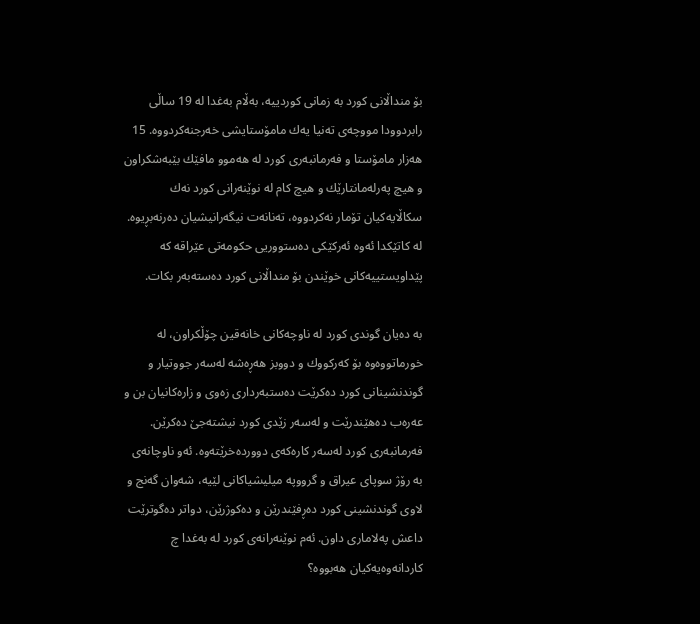بۆ منداڵانی كورد به‌ زمانی كوردییه‌، به‌ڵام به‌غدا له‌ 19 ساڵی رابردوودا مووچه‌ی ته‌نیا یه‌ك مامۆستایشی خه‌رجنه‌كردووه‌. 15 هه‌زار مامۆستا و فه‌رمانبه‌ری كورد له ‌هه‌موو مافێك بێبه‌شكراون و هیچ په‌رله‌مانتارێك و هیچ كام له‌ نوێنه‌رانی كورد نه‌ك سكاڵایه‌كیان تۆمار نه‌كردووه‌، ته‌نانه‌ت نیگه‌رانیشیان ده‌رنه‌بڕیوه‌. له‌ كاتێكدا ئه‌وه‌ ئه‌ركێكی ده‌ستووریی حكومه‌تی عێراقه‌ كه‌ پێداویستییه‌كانی خوێندن بۆ منداڵانی كورد ده‌سته‌به‌ر بكات.

به‌ ده‌یان گوندی كورد له‌ ناوچه‌كانی خانه‌قین چۆڵكراون، له‌ خورماتووه‌وه‌ بۆ كه‌ركووك و دووبز هه‌ڕه‌شه‌ له‌سه‌ر جووتیار و گوندنشینانی كورد ده‌كرێت ده‌ستبه‌رداری زه‌وی و زاره‌كانیان بن و عه‌ره‌ب ده‌هێندرێت و له‌سه‌ر زێدی كورد نیشته‌جێ ده‌كرێن. فه‌رمانبه‌ری كورد له‌سه‌ر كاره‌كه‌ی دوورده‌خرێته‌وه‌. ئه‌و ناوچانه‌ی به‌ رۆژ سوپای عیراق و گرووپه‌ میلیشیاكانی لێیه‌، شه‌وان گه‌نج و لاوی گوندنشینی كورد ده‌ڕفێندرێن و ده‌كوژرێن، دواتر ده‌گوترێت داعش په‌لاماری داون. ئه‌م نوێنه‌رانه‌ی كورد له‌ به‌غدا چ كاردانه‌وه‌یه‌كیان هه‌بووه‌؟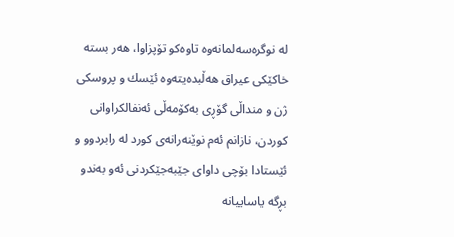له‌ نوگره‌سه‌لمانه‌وه‌ تاوەکو تۆپزاوا، هه‌ر بسته‌ خاكێكی عیراق هه‌ڵبده‌یته‌وه‌ ئێسك و پروسكی ژن و منداڵی گۆڕی به‌كۆمه‌ڵی ئه‌نفالكراوانی كوردن، نازانم ئه‌م نوێنه‌رانه‌ی كورد له‌ رابردوو و ئێستادا بۆچی داوای جێبه‌جێكردنی ئه‌و به‌ندو بڕگه‌ یاساییانه‌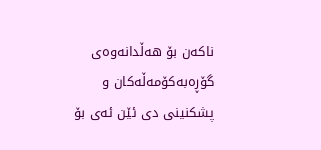ناكه‌ن بۆ هه‌ڵدانه‌وه‌ی گۆڕه‌به‌كۆمه‌ڵه‌كان و پشكنینی دی ئێن ئه‌ی بۆ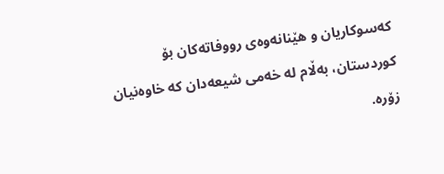كه‌سوكاریان و هێنانه‌وه‌ی رووفاته‌كان بۆ كوردستان، به‌ڵام له‌ خه‌می شیعه‌دان کە خاوەنیان زۆرە.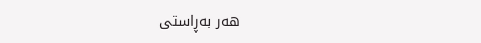هه‌ر به‌ڕاستی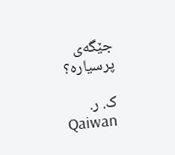جێگەی پرسیاره‌؟

ک. ر.
Qaiwan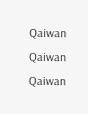Qaiwan
Qaiwan
Qaiwan